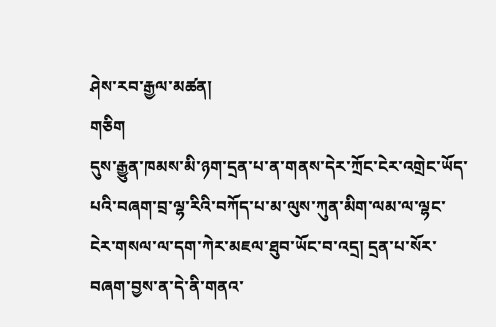ཤེས་རབ་རྒྱལ་མཚན།
གཅིག
དུས་རྒྱུན་ཁམས་མི་ཉག་དྲན་པ་ན་གནས་དེར་ཀྲོང་ངེར་འགྲེང་ཡོད་པའི་བཞག་བྲ་ལྷ་རིའི་བཀོད་པ་མ་ལུས་ཀུན་མིག་ལམ་ལ་ལྷང་ངེར་གསལ་ལ་དག་ཀེར་མཇལ་ཐུབ་ཡོང་བ་འདྲ། དྲན་པ་སོར་བཞག་བྱས་ན་དེ་ནི་གནའ་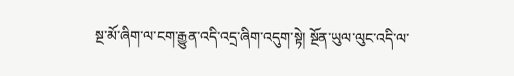སྔ་མོ་ཞིག་ལ་ངག་རྒྱུན་འདི་འདྲ་ཞིག་འདུག་སྟེ། སྔོན་ཡུལ་ལུང་འདི་ལ་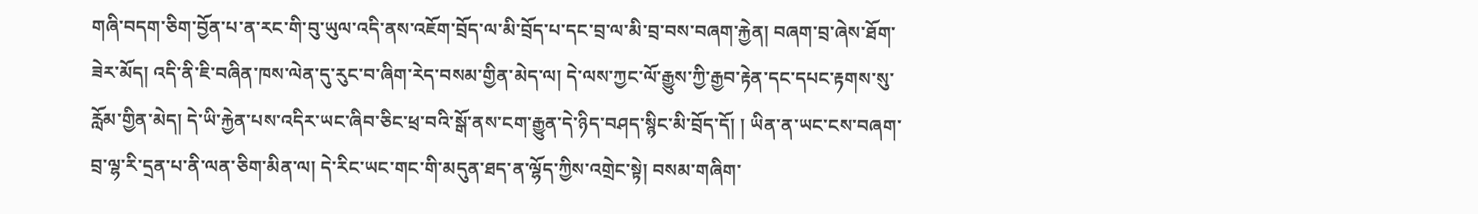གཞི་བདག་ཅིག་བྱོན་པ་ན་རང་གི་བུ་ཡུལ་འདི་ནས་འཇོག་བྲོད་ལ་མི་བྲོད་པ་དང་བྲ་ལ་མི་བྲ་བས་བཞག་རྐྱེན། བཞག་བྲ་ཞེས་ཐོག་ཟེར་མོད། འདི་ནི་ཇི་བཞིན་ཁས་ལེན་དུ་རུང་བ་ཞིག་རེད་བསམ་གྱིན་མེད་ལ། དེ་ལས་ཀྱང་ལོ་རྒྱུས་ཀྱི་རྒྱབ་རྟེན་དང་དཔང་རྟགས་སུ་རློམ་གྱིན་མེད། དེ་ཡི་རྐྱེན་པས་འདིར་ཡང་ཞིབ་ཅིང་ཕྲ་བའི་སྒོ་ནས་ངག་རྒྱུན་དེ་ཉིད་བཤད་སྙིང་མི་བྲོད་དོ། ། ཡིན་ན་ཡང་ངས་བཞག་བྲ་ལྷ་རི་དྲན་པ་ནི་ལན་ཅིག་མིན་ལ། དེ་རིང་ཡང་གང་གི་མདུན་ཐད་ན་ལྷོད་ཀྱིས་འགྲེང་སྟེ། བསམ་གཞིག་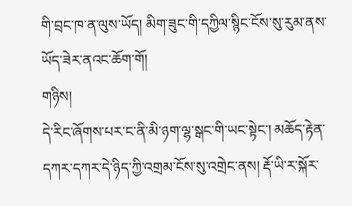གི་བྲང་ཁ་ན་ལུས་ཡོད། མིག་ཟུང་གི་དཀྱིལ་སྙིང་ངོས་སུ་རུམ་ནས་ཡོད་ཟེར་ནའང་ཆོག་གོ།
གཉིས།
དེ་རིང་ཞོགས་པར་ང་ནི་མི་ཉག་ལྷ་སྒང་གི་ཡང་སྟེང་། མཆོད་རྟེན་དཀར་དཀར་དེ་ཉིད་ཀྱི་འགྲམ་ངོས་སུ་འགྲེང་ནས། རྡོ་ཡི་ར་སྐོར་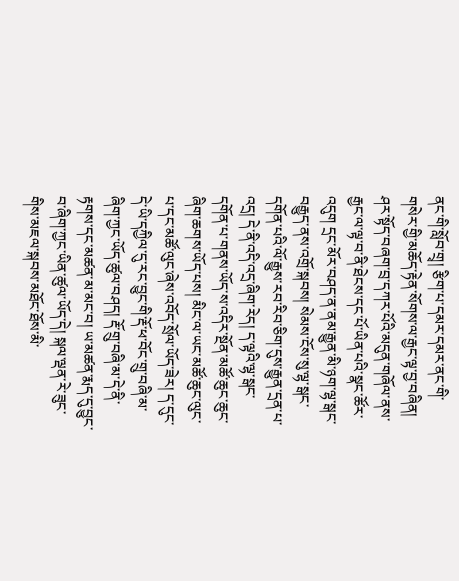ནང་གི་སློབ་གྲྭ། རྩིག་པ་དམར་དམར་ནང་གི་གསེར་གྱི་མཆོད་རྟེན་སོགས་ལ་རྒྱང་ལྟ་བྱ་བཞིན། ཤར་སྟོད་བཞག་བྲ་དཀར་པོའི་མདུན་གཞོལ་ནས་རྒྱང་ལ་ལྟ་བ་ནི་ཐེངས་དང་པོ་ཡིན་པའི་སྣང་ཚོར་འདུག དྲང་མོར་བཤད་ན་ནམ་རྒྱུན་མི་ཉག་ལྷ་སྒང་བརྒྱུད་ནས་འགྲོ་སྐབས། སེམས་ངོས་སུ་ལྷ་སྒང་དགོན་པའི་ལོ་རྒྱུས་རབ་རིབ་ཅིག་དུས་རྒྱུན་དྲན་པ་འདྲ། དེ་ནི་འདི་འདྲ་ཞིག་རེད། ད་ལྟའི་ལྷ་སྒང་དགོན་པ་གནས་ཡོད་ས་འདིར་སྔོན་མཚོ་ཆུང་ཆུང་ཞིག་ཆགས་ཡོད་པས། མིང་ལ་ཡང་མཚོ་ཆུང་ལུང་པ་དང་མཚོ་ལུང་ཞེས་འབོད་སྲོལ་ཡོད་ཟེར། ད་དུང་དེ་ཡི་དཀྱིལ་དུ་རང་བྱུང་གི་རྡོ་ཕ་བོང་གྲུ་བཞི་མ་ཞིག་ཀྱང་ཡོད་ཚུལ་བཤད། རྡོ་གྲུ་བཞི་མ་དེ་ནི་རྟགས་དང་མཚན་མ་མང་བ། ཡ་མཚན་རྨད་དུ་བྱུང་བ་ཞིག་ཀྱང་ཡིན་ཚུལ་ཡོད་དེ། སྐལ་ལྡན་རེ་ཟུང་གིས་མཇལ་སྐབས་མཐོང་ཐོས་མི་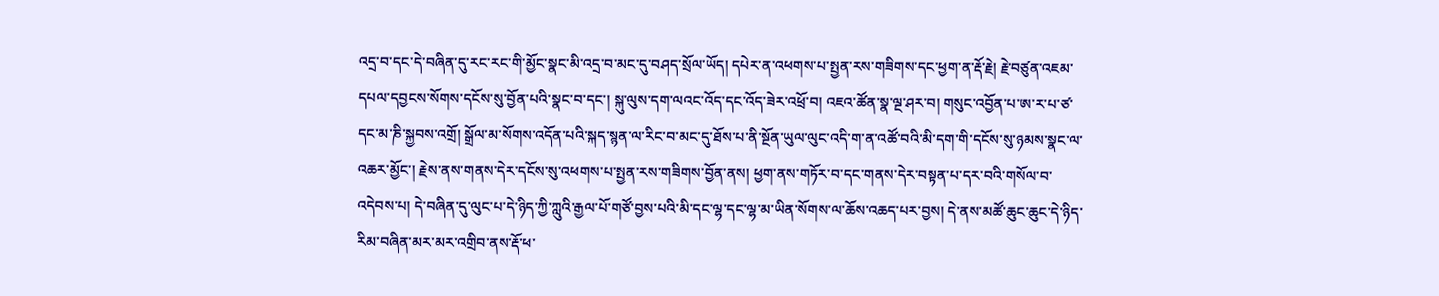འདྲ་བ་དང་དེ་བཞིན་དུ་རང་རང་གི་མྱོང་སྣང་མི་འདྲ་བ་མང་དུ་བཤད་སྲོལ་ཡོད། དཔེར་ན་འཕགས་པ་སྤྱན་རས་གཟིགས་དང་ཕྱག་ན་རྡོ་རྗེ། རྗེ་བཙུན་འཇམ་དཔལ་དབྱངས་སོགས་དངོས་སུ་བྱོན་པའི་སྣང་བ་དང་། སྐུ་ལུས་དག་ལའང་འོད་དང་འོད་ཟེར་འཕྲོ་བ། འཇའ་ཚོན་སྣ་ལྔ་ཤར་བ། གསུང་འབྱོན་པ་ཨ་ར་པ་ཙ་དང་མ་ཎི་སྐྱབས་འགྲོ། སྒྲོལ་མ་སོགས་འདོན་པའི་སྐད་སྙན་ལ་རིང་བ་མང་དུ་ཐོས་པ་ནི་སྔོན་ཡུལ་ལུང་འདི་ག་ན་འཚོ་བའི་མི་དག་གི་དངོས་སུ་ཉམས་སྣང་ལ་འཆར་མྱོང་། རྗེས་ནས་གནས་དེར་དངོས་སུ་འཕགས་པ་སྤྱན་རས་གཟིགས་བྱོན་ནས། ཕྱག་ནས་གཏོར་བ་དང་གནས་དེར་བསྟན་པ་དར་བའི་གསོལ་བ་འདེབས་པ། དེ་བཞིན་དུ་ལུང་པ་དེ་ཉིད་ཀྱི་ཀླུའི་རྒྱལ་པོ་གཙོ་བྱས་པའི་མི་དང་ལྷ་དང་ལྷ་མ་ཡིན་སོགས་ལ་ཆོས་འཆད་པར་བྱས། དེ་ནས་མཚོ་ཆུང་ཆུང་དེ་ཉིད་རིམ་བཞིན་མར་མར་འགྲིབ་ནས་རྡོ་ཕ་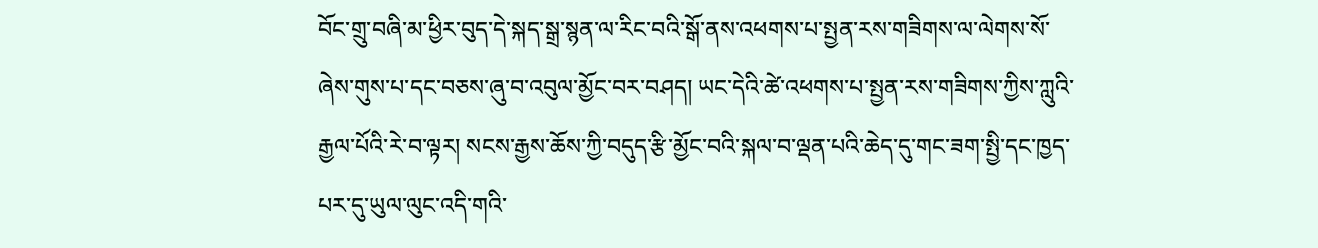བོང་གྲུ་བཞི་མ་ཕྱིར་བུད་དེ་སྐད་སྒྲ་སྙན་ལ་རིང་བའི་སྒོ་ནས་འཕགས་པ་སྤྱན་རས་གཟིགས་ལ་ལེགས་སོ་ཞེས་གུས་པ་དང་བཅས་ཞུ་བ་འབུལ་མྱོང་བར་བཤད། ཡང་དེའི་ཚེ་འཕགས་པ་སྤྱན་རས་གཟིགས་ཀྱིས་ཀླུའི་རྒྱལ་པོའི་རེ་བ་ལྟར། སངས་རྒྱས་ཆོས་ཀྱི་བདུད་རྩི་མྱོང་བའི་སྐལ་བ་ལྡན་པའི་ཆེད་དུ་གང་ཟག་སྤྱི་དང་ཁྱད་པར་དུ་ཡུལ་ལུང་འདི་གའི་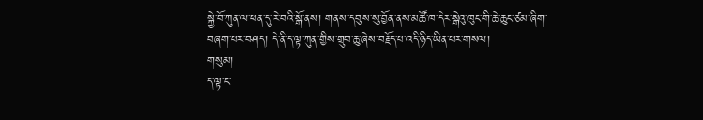སྐྱེ་བོ་ཀུན་ལ་ཕན་དུ་རེ་བའི་སྒོ་ནས། གནས་དབུས་སུ་བྱོན་ནས་མཚོ་ཁ་དེར་སྒེའུ་ཁུང་གི་ཆེ་ཆུང་ཙམ་ཞིག་བཞག་པར་བཤད། དེ་ནི་ད་ལྟ་ཀུན་གྱིས་གྲུབ་ཆུ་ཞེས་བརྗོད་པ་འདི་ཉིད་ཡིན་པར་གསལ།
གསུམ།
ད་ལྟ་ང་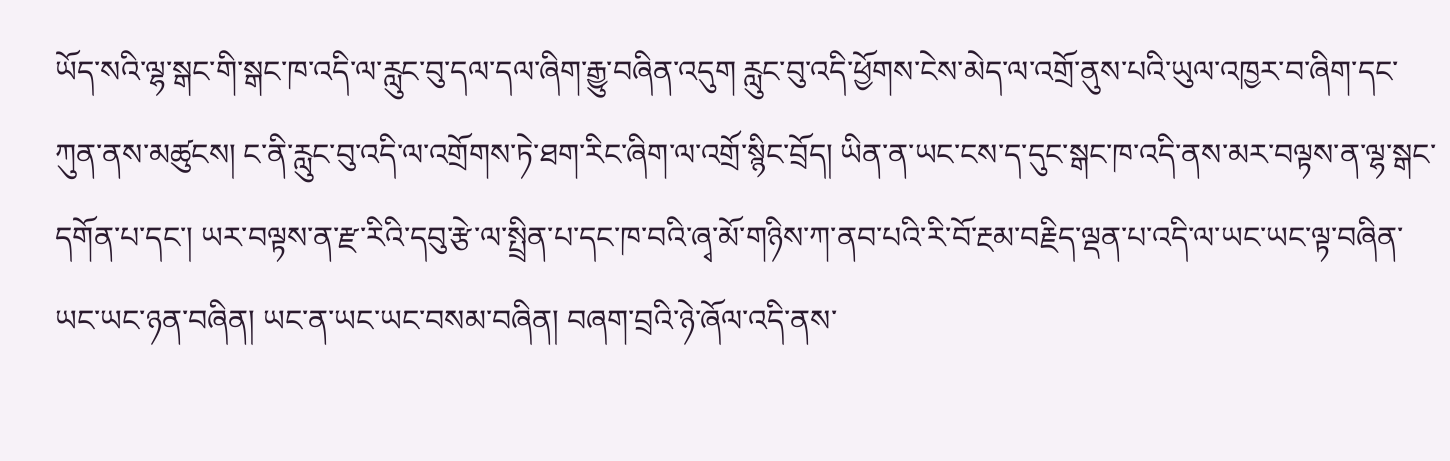ཡོད་སའི་ལྷ་སྒང་གི་སྒང་ཁ་འདི་ལ་རླུང་བུ་དལ་དལ་ཞིག་རྒྱུ་བཞིན་འདུག རླུང་བུ་འདི་ཕྱོགས་ངེས་མེད་ལ་འགྲོ་ནུས་པའི་ཡུལ་འཁྱར་བ་ཞིག་དང་ཀུན་ནས་མཚུངས། ང་ནི་རླུང་བུ་འདི་ལ་འགྲོགས་ཏེ་ཐག་རིང་ཞིག་ལ་འགྲོ་སྙིང་བྲོད། ཡིན་ན་ཡང་ངས་ད་དུང་སྒང་ཁ་འདི་ནས་མར་བལྟས་ན་ལྷ་སྒང་དགོན་པ་དང་། ཡར་བལྟས་ན་རྫ་རིའི་དབུ་རྩེ་ལ་སྤྲིན་པ་དང་ཁ་བའི་ཞྭ་མོ་གཉིས་ཀ་ནབ་པའི་རི་བོ་རྔམ་བརྗིད་ལྡན་པ་འདི་ལ་ཡང་ཡང་ལྟ་བཞིན་ཡང་ཡང་ཉན་བཞིན། ཡང་ན་ཡང་ཡང་བསམ་བཞིན། བཞག་བྲའི་ཉེ་ཞོལ་འདི་ནས་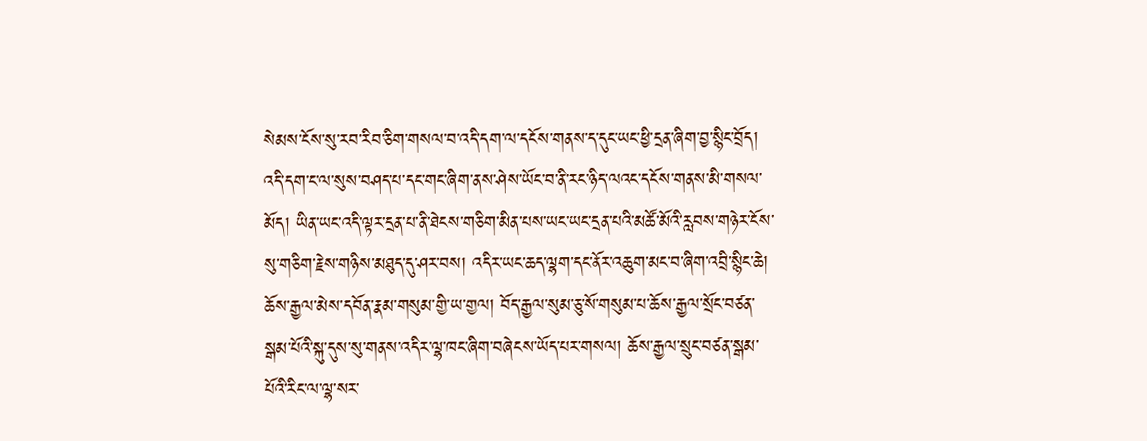སེམས་ངོས་སུ་རབ་རིབ་ཅིག་གསལ་བ་འདི་དག་ལ་དངོས་གནས་ད་དུང་ཡང་ཕྱི་དྲན་ཞིག་བྱ་སྙིང་བྲོད། འདི་དག་ང་ལ་སུས་བཤད་པ་དང་གང་ཞིག་ནས་ཤེས་ཡོང་བ་ནི་རང་ཉིད་ལའང་དངོས་གནས་མི་གསལ་མོད། ཡིན་ཡང་འདི་ལྟར་དྲན་པ་ནི་ཐེངས་གཅིག་མིན་པས་ཡང་ཡང་དྲན་པའི་མཚོ་མོའི་རླབས་གཉེར་ངོས་སུ་གཅིག་རྗེས་གཉིས་མཐུད་དུ་ཤར་བས། འདིར་ཡང་ཆད་ལྷག་དང་ནོར་འཆུག་མང་བ་ཞིག་འབྲི་སྙིང་ཆེ། ཆོས་རྒྱལ་མེས་དབོན་རྣམ་གསུམ་གྱི་ཡ་གྱལ། བོད་རྒྱལ་སུམ་ཅུ་སོ་གསུམ་པ་ཆོས་རྒྱལ་སྲོང་བཙན་སྒམ་པོའི་སྐུ་དུས་སུ་གནས་འདིར་ལྷ་ཁང་ཞིག་བཞེངས་ཡོད་པར་གསལ། ཆོས་རྒྱལ་སྲུང་བཙན་སྒམ་པོའི་རིང་ལ་ལྷ་སར་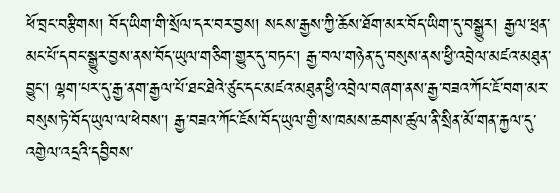ཕོ་བྲང་བརྩིགས། བོད་ཡིག་གི་སྲོལ་དར་བར་བྱས། སངས་རྒྱས་ཀྱི་ཆོས་ཐོག་མར་བོད་ཡིག་དུ་བསྒྱུར། རྒྱལ་ཕྲན་མང་པོ་དབང་སྒྱུར་བྱས་ནས་བོད་ཡུལ་གཅིག་གྱུར་དུ་བཏང་། རྒྱ་བལ་གཉེན་དུ་བསུས་ནས་ཕྱི་འབྲེལ་མཛའ་མཐུན་བྱུང་། ལྷག་པར་དུ་རྒྱ་ནག་རྒྱལ་པོ་ཐང་ཐེའེ་ཙུང་དང་མཛའ་མཐུན་ཕྱི་འབྲེལ་བཞག་ནས་རྒྱ་བཟའ་ཀོང་ཇོ་བག་མར་བསུས་ཏེ་བོད་ཡུལ་ལ་ཕེབས་། རྒྱ་བཟའ་ཀོང་ཇོས་བོད་ཡུལ་གྱི་ས་ཁམས་ཆགས་ཚུལ་ནི་སྲིན་མོ་གན་རྐྱལ་དུ་འགྱེལ་འདྲའི་དབྱིབས་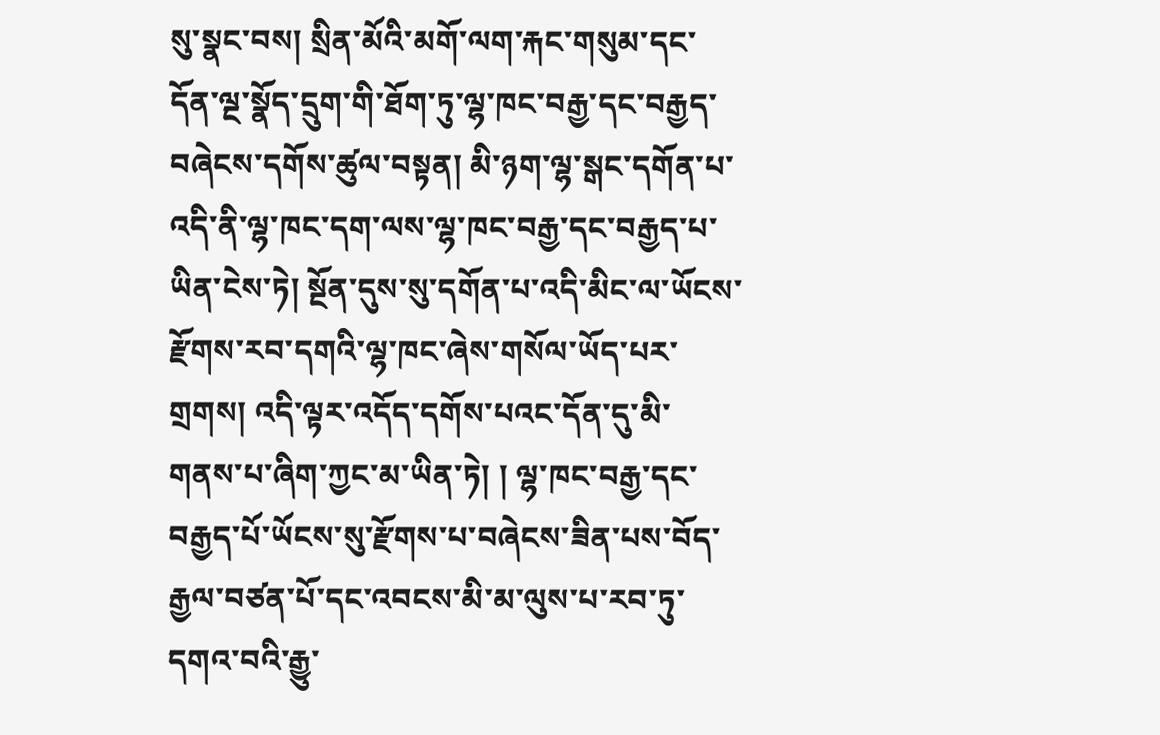སུ་སྣང་བས། སྲིན་མོའི་མགོ་ལག་རྐང་གསུམ་དང་དོན་ལྔ་སྣོད་དྲུག་གི་ཐོག་ཏུ་ལྷ་ཁང་བརྒྱ་དང་བརྒྱད་བཞེངས་དགོས་ཚུལ་བསྟན། མི་ཉག་ལྷ་སྒང་དགོན་པ་འདི་ནི་ལྷ་ཁང་དག་ལས་ལྷ་ཁང་བརྒྱ་དང་བརྒྱད་པ་ཡིན་ངེས་ཏེ། སྔོན་དུས་སུ་དགོན་པ་འདི་མིང་ལ་ཡོངས་རྫོགས་རབ་དགའི་ལྷ་ཁང་ཞེས་གསོལ་ཡོད་པར་གྲགས། འདི་ལྟར་འདོད་དགོས་པའང་དོན་དུ་མི་གནས་པ་ཞིག་ཀྱང་མ་ཡིན་ཏེ། ། ལྷ་ཁང་བརྒྱ་དང་བརྒྱད་པོ་ཡོངས་སུ་རྫོགས་པ་བཞེངས་ཟིན་པས་བོད་རྒྱལ་བཙན་པོ་དང་འབངས་མི་མ་ལུས་པ་རབ་ཏུ་དགའ་བའི་རྒྱུ་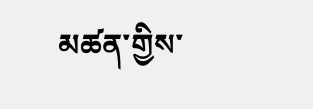མཚན་གྱིས་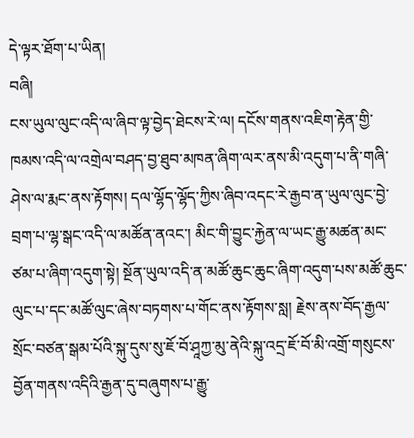དེ་ལྟར་ཐོག་པ་ཡིན།
བཞི།
ངས་ཡུལ་ལུང་འདི་ལ་ཞིབ་ལྟ་བྱེད་ཐེངས་རེ་ལ། དངོས་གནས་འཇིག་རྟེན་གྱི་ཁམས་འདི་ལ་འགྲེལ་བཤད་བྱ་ཐུབ་མཁན་ཞིག་ལར་ནས་མི་འདུག་པ་ནི་གཞི་ཤེས་ལ་རྨང་ནས་རྟོགས། དལ་ལྷོད་ལྷོད་ཀྱིས་ཞིབ་འདང་རེ་རྒྱབ་ན་ཡུལ་ལུང་བྱེ་བྲག་པ་ལྷ་སྒང་འདི་ལ་མཚོན་ནའང་། མིང་གི་བྱུང་རྐྱེན་ལ་ཡང་རྒྱུ་མཚན་མང་ཙམ་པ་ཞིག་འདུག་སྟེ། སྔོན་ཡུལ་འདི་ན་མཚོ་ཆུང་ཆུང་ཞིག་འདུག་པས་མཚོ་ཆུང་ལུང་པ་དང་མཚོ་ལུང་ཞེས་བཏགས་པ་གོང་ནས་རྟོགས་སླ། རྗེས་ནས་བོད་རྒྱལ་སྲོང་བཙན་སྒམ་པོའི་སྐུ་དུས་སུ་ཇོ་བོ་ཤཱཀྱ་མུ་ནེའི་སྐུ་འདྲ་ཇོ་བོ་མི་འགྲོ་གསུངས་བྱོན་གནས་འདིའི་རྒྱན་དུ་བཞུགས་པ་རྒྱུ་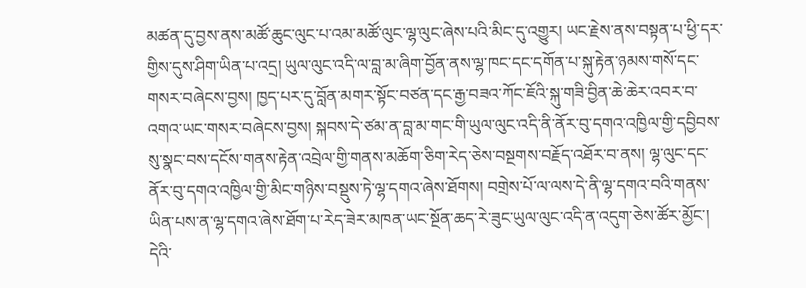མཚན་དུ་བྱས་ནས་མཚོ་ཆུང་ལུང་པ་འམ་མཚོ་ལུང་ལྷ་ལུང་ཞེས་པའི་མིང་དུ་འགྱུར། ཡང་རྗེས་ནས་བསྟན་པ་ཕྱི་དར་གྱིས་དུས་ཤིག་ཡིན་པ་འདྲ། ཡུལ་ལུང་འདི་ལ་བླ་མ་ཞིག་བྱོན་ནས་ལྷ་ཁང་དང་དགོན་པ་སྐུ་རྟེན་ཉམས་གསོ་དང་གསར་བཞེངས་བྱས། ཁྱད་པར་དུ་བློན་མགར་སྟོང་བཙན་དང་རྒྱ་བཟའ་ཀོང་ཇོའི་སྐུ་གཟི་བྱིན་ཆེ་ཆེར་འབར་བ་འགའ་ཡང་གསར་བཞེངས་བྱས། སྐབས་དེ་ཙམ་ན་བླ་མ་གང་གི་ཡུལ་ལུང་འདི་ནི་ནོར་བུ་དགའ་འཁྱིལ་གྱི་དབྱིབས་སུ་སྣང་བས་དངོས་གནས་རྟེན་འབྲེལ་གྱི་གནས་མཆོག་ཅིག་རེད་ཅེས་བསྔགས་བརྗོད་འཐོར་བ་ནས། ལྷ་ལུང་དང་ནོར་བུ་དགའ་འཁྱིལ་གྱི་མིང་གཉིས་བསྡུས་ཏེ་ལྷ་དགའ་ཞེས་ཐོགས། བགྲེས་པོ་ལ་ལས་དེ་ནི་ལྷ་དགའ་བའི་གནས་ཡིན་པས་ན་ལྷ་དགའ་ཞེས་ཐོག་པ་རེད་ཟེར་མཁན་ཡང་སྔོན་ཆད་རེ་ཟུང་ཡུལ་ལུང་འདི་ན་འདུག་ཅེས་ཚོར་མྱོང་། དེའི་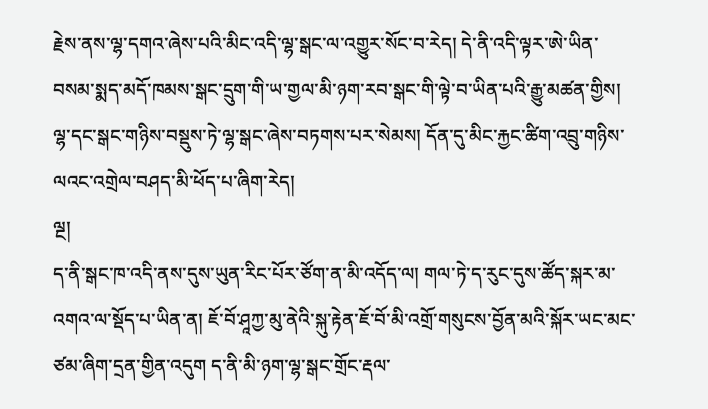རྗེས་ནས་ལྷ་དགའ་ཞེས་པའི་མིང་འདི་ལྷ་སྒང་ལ་འགྱུར་སོང་བ་རེད། དེ་ནི་འདི་ལྟར་ཨེ་ཡིན་བསམ་སྨད་མདོ་ཁམས་སྒང་དྲུག་གི་ཡ་གྱལ་མི་ཉག་རབ་སྒང་གི་ལྟེ་བ་ཡིན་པའི་རྒྱུ་མཚན་གྱིས། ལྷ་དང་སྒང་གཉིས་བསྡུས་ཏེ་ལྷ་སྒང་ཞེས་བཏགས་པར་སེམས། དོན་དུ་མིང་རྐྱང་ཚིག་འབྲུ་གཉིས་ལའང་འགྲེལ་བཤད་མི་ཕོད་པ་ཞིག་རེད།
ལྔ།
ད་ནི་སྒང་ཁ་འདི་ནས་དུས་ཡུན་རིང་པོར་ཙོག་ན་མི་འདོད་ལ། གལ་ཏེ་ད་རུང་དུས་ཚོད་སྐར་མ་འགའ་ལ་སྡོད་པ་ཡིན་ན། ཇོ་བོ་ཤཱཀྱ་མུ་ནེའི་སྐུ་རྟེན་ཇོ་བོ་མི་འགྲོ་གསུངས་བྱོན་མའི་སྐོར་ཡང་མང་ཙམ་ཞིག་དྲན་གྱིན་འདུག ད་ནི་མི་ཉག་ལྷ་སྒང་གྲོང་རྡལ་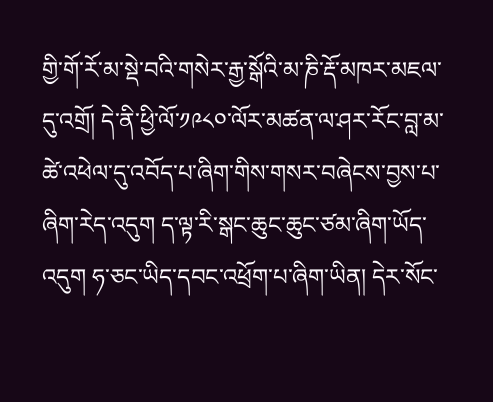གྱི་གོ་རོ་མ་སྡེ་བའི་གསེར་རྒྱ་སྒོའི་མ་ཎི་རྡོ་མཁར་མཇལ་དུ་འགྲོ། དེ་ནི་ཕྱི་ལོ་༡༩༨༠་ལོར་མཚན་ལ་ཤར་རོང་བླ་མ་ཚེ་འཕེལ་དུ་འབོད་པ་ཞིག་གིས་གསར་བཞེངས་བྱས་པ་ཞིག་རེད་འདུག ད་ལྟ་རི་སྒང་ཆུང་ཆུང་ཙམ་ཞིག་ཡོད་འདུག ཧ་ཅང་ཡིད་དབང་འཕྲོག་པ་ཞིག་ཡིན། དེར་སོང་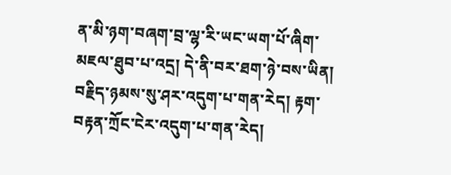ན་མི་ཉག་བཞག་བྲ་ལྷ་རི་ཡང་ཡག་པོ་ཞིག་མཇལ་ཐུབ་པ་འདྲ། དེ་ནི་བར་ཐག་ཉེ་བས་ཡིན། བརྗིད་ཉམས་སུ་ཤར་འདུག་པ་གན་རེད། རྟག་བརྟན་ཀྲོང་ངེར་འདུག་པ་གན་རེད།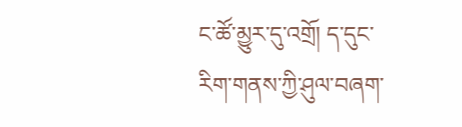ང་ཚོ་མྱུར་དུ་འགྲོ། ད་དུང་རིག་གནས་ཀྱི་ཤུལ་བཞག་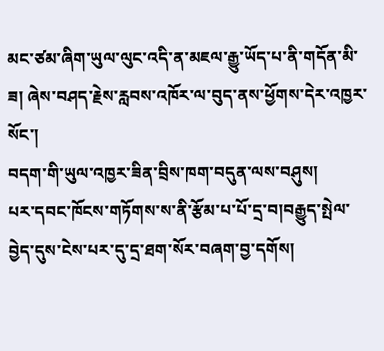མང་ཙམ་ཞིག་ཡུལ་ལུང་འདི་ན་མཇལ་རྒྱུ་ཡོད་པ་ནི་གདོན་མི་ཟ། ཞེས་བཤད་རྗེས་རླབས་འཁོར་ལ་བུད་ནས་ཕྱོགས་དེར་འཁྱར་སོང་།
བདག་གི་ཡུལ་འཁྱར་ཟིན་བྲིས་ཁག་བདུན་ལས་བཤུས།
པར་དབང་ཁོངས་གཏོགས་ས་ནི་རྩོམ་པ་པོ་དྲ་བ།བརྒྱུད་སྤེལ་བྱེད་དུས་ངེས་པར་དུ་དྲ་ཐག་སོར་བཞག་བྱ་དགོས།